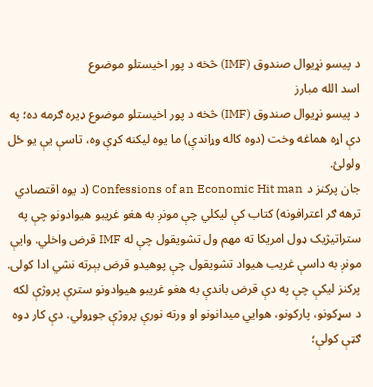د پیسو نړیوال صندوق (IMF) څخه د پور اخیستلو موضوع
اسد الله مبارز
د پیسو نړیوال صندوق (IMF) څخه د پور اخیستلو موضوع ډیره ګرمه ده؛ په دې اړه هماغه وخت (دوه کاله وړاندې) ما یوه لیکنه کړې وه، تاسې یې یو ځل ولولئ.
جان پرکنز د Confessions of an Economic Hit man (د يوه اقتصادي ترهه ګر اعترافونه) کتاب کې ليکلي چې مونږ به هغو غريبو هيوادونو چې په ستراتيژيک ډول امريکا ته مهم ول تشويقول چې له IMF قرض واخلي. وايې مونږ به داسې غريب هيواد تشويقول چې پوهيدو قرض بېرته نشي ادا کولی.
پرکنز ليکې چې په دې قرض باندې به هغو غريبو هيوادونو سترې پروژې لکه د سړکونو، پارکونو، هوايي ميدانونو او ورته نورې پروژې جوړولي. دې کار دوه ګټې کولې؛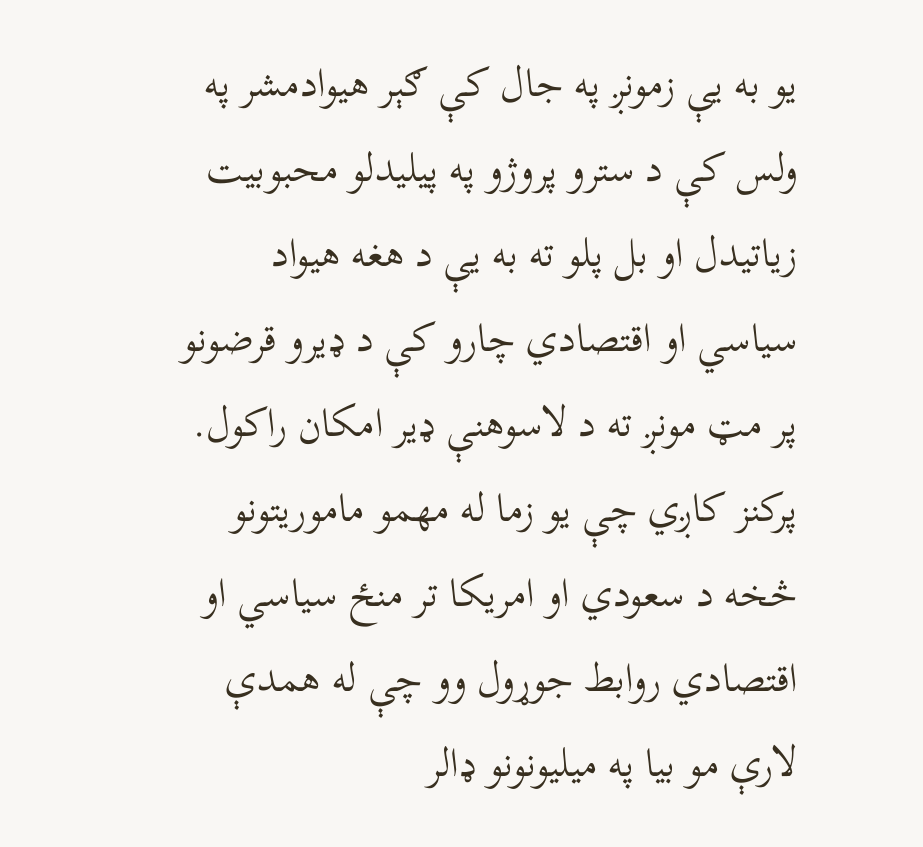يو به يې زمونږ په جال کې ګېر هيوادمشر په ولس کې د سترو پروژو په پيليدلو محبوبيت زياتيدل او بل پلو ته به يې د هغه هيواد سياسي او اقتصادي چارو کې د ډيرو قرضونو پر مټ مونږ ته د لاسوهنې ډير امکان راکول.
پرکنز کاږي چې يو زما له مهمو ماموريتونو څخه د سعودي او امريکا تر منځ سياسي او اقتصادي روابط جوړول وو چې له همدې لارې مو بيا په ميليونونو ډالر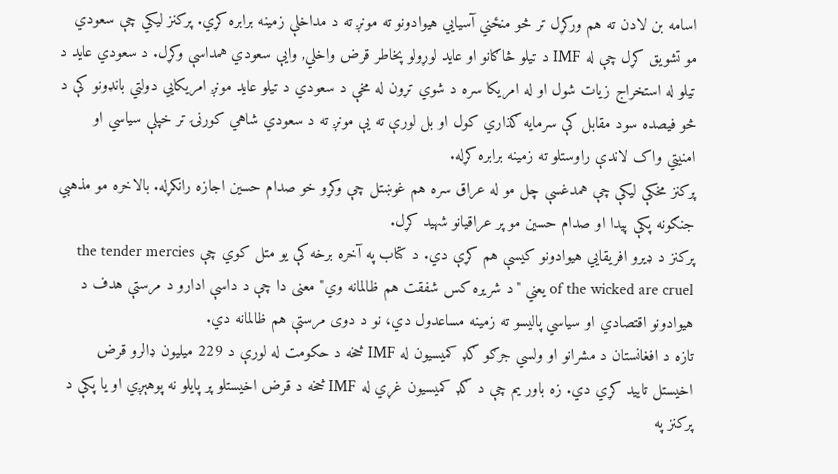اسامه بن لادن ته هم ورکړل تر څو منځني آسيايي هيوادونو ته مونږ ته د مداخلې زمينه برابره کړي. پرکنز ليکي چې سعودي مو تشويق کړل چې له IMF د تيلو څاګانو او عايد لوړولو پخاطر قرض واخلي, وايې سعودي همداسې وکړل. د سعودي عايد د تيلو له استخراج زيات شول او له امريکا سره د شوي تړون له مخې د سعودي د تيلو عايد مونږ امريکايي دولتي بانډونو کې د څو فيصده سود مقابل کې سرمايه ګذاري کول او بل لورې ته يې مونږ ته د سعودي شاهي کورنۍ تر خپلې سياسي او امنيتي واک لاندې راوستلو ته زمينه برابره کړله.
پرکنز مخکې ليکې چې همدغسې چل مو له عراق سره هم غوښتل چې وکړو خو صدام حسين اجازه رانکړله. بالاخره مو مذهبي جنګونه پکې پيدا او صدام حسين مو پر عراقيانو شهيد کړل.
پرکنز د ډيرو افريقايي هيوادونو کيسې هم کړې دي. د کتاب په آخره برخه کې يو متل کوي چې the tender mercies of the wicked are cruel يعني "د شريره کس شفقت هم ظالمانه وي" معنی دا چې د داسې ادارو د مرستې هدف د هيوادونو اقتصادي او سياسي پاليسو ته زمينه مساعدول دي، نو د دوی مرستې هم ظالمانه دي.
تازه د افغانستان د مشرانو او ولسي جرګو ګډ کميسيون له IMF څخه د حکومت له لورې د 229 ميليون ډالرو قرض اخيستل تاييد کړي دي. زه باور يم چې د ګډ کميسيون غړي له IMF څخه د قرض اخيستلو پر پايلو نه پوهېږي او يا پکې د پرکنز په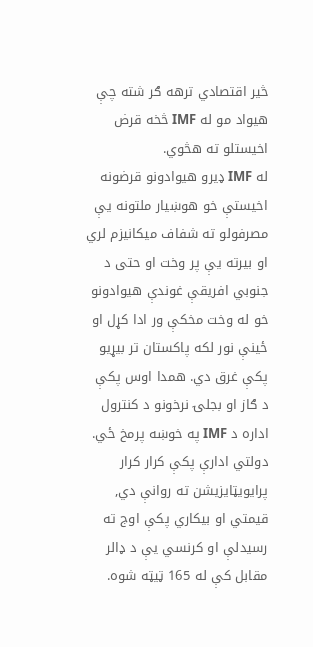څير اقتصادي ترهه ګر شته چې هيواد مو له IMF څخه قرض اخيستلو ته هڅوي.
له IMF ډيرو هيوادونو قرضونه اخيستې خو هوښيار ملتونه يې مصرفولو ته شفاف ميکانيزم لري او بيرته يې پر وخت او حتی د جنوبي افريقې غوندې هيوادونو خو له وخت مخکې ور ادا کړل او ځينې نور لکه پاکستان تر بيړيو پکې غرق دي. همدا اوس پکې د ګاز او بجلۍ نرخونو د کنترول اداره د IMF په خوښه پرمخ ځي. دولتي ادارې پکې کرار کرار پرايويټايزيشن ته روانې دي, قيمتي او بيکاري پکې اوج ته رسيدلې او کرنسي يې د ډالر مقابل کې له 165 ټيټه شوه.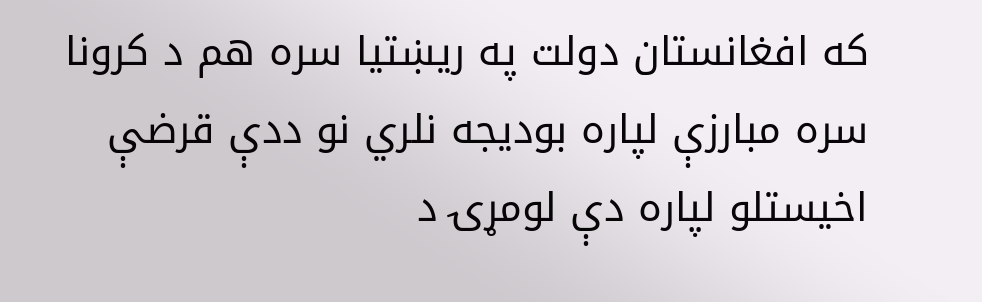که افغانستان دولت په ريښتيا سره هم د کرونا سره مبارزې لپاره بوديجه نلري نو ددې قرضې اخيستلو لپاره دې لومړۍ د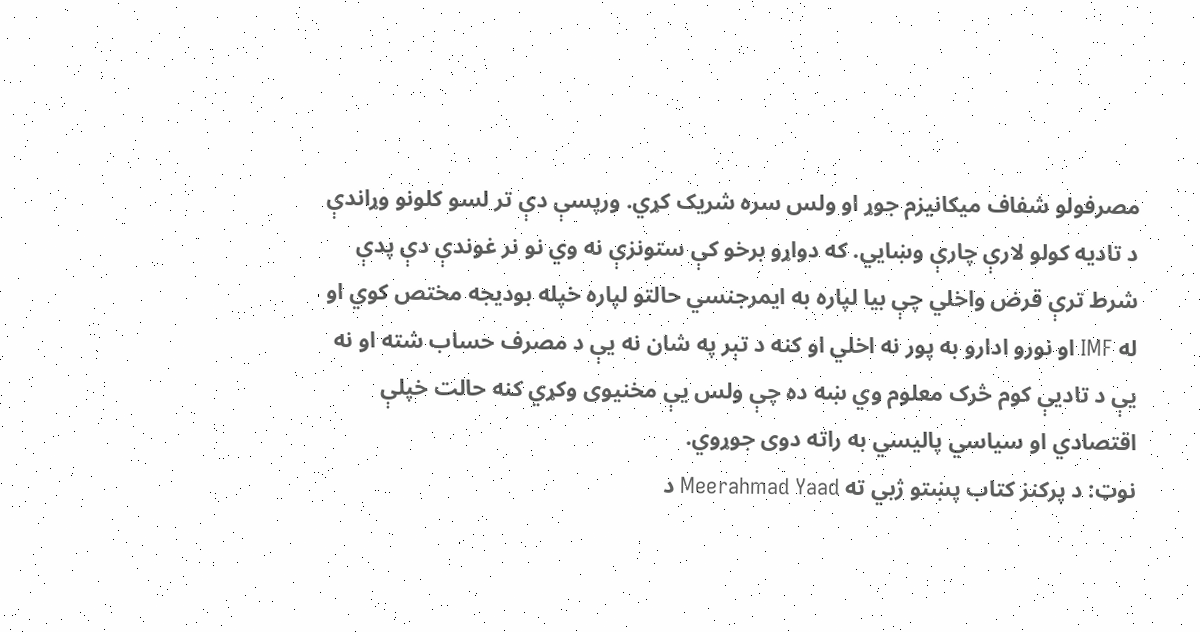مصرفولو شفاف ميکانيزم جوړ او ولس سره شريک کړي. ورپسې دې تر لسو کلونو وړاندې د تاديه کولو لارې چارې وښايي. که دواړو برخو کې ستونزې نه وي نو نر غوندې دې پدې شرط ترې قرض واخلي چې بيا لپاره به ايمرجنسي حالتو لپاره خپله بوديجه مختص کوي او له IMF او نورو ادارو به پور نه اخلي او کنه د تېر په شان نه يې د مصرف حساب شته او نه يې د تاديې کوم څرک معلوم وي ښه ده چې ولس يې مخنيوی وکړي کنه حالت خپلې اقتصادي او سياسي پاليسي به راته دوی جوړوي.
نوټ: د پرکنز کتاب پښتو ژبي ته Meerahmad Yaad د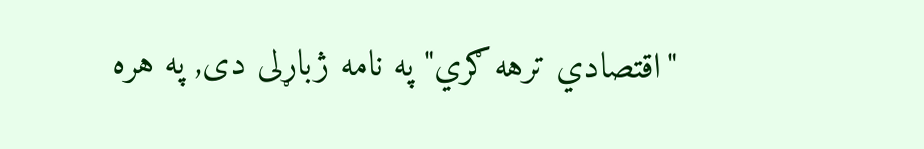"اقتصادي ترهه ګري" په نامه ژباړلی دی, په هره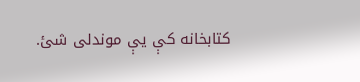کتابخانه کې يې موندلی شئ.